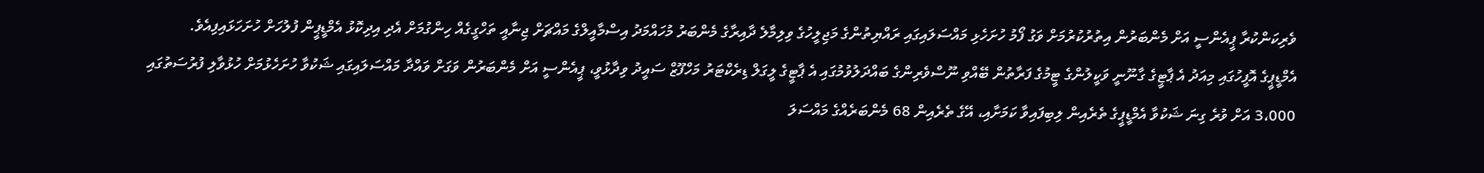ވެރިކަންކުރާ ޕީއެންސީ އަށް މެންބަރުން އިތުރުކުރުމަށް ވަގު ފޯމު ހުށަހެޅި މައްސަލައިގައި ރައްޔިތުންގެ މަޖިލީހުގެ ވިލިމާލެ ދާއިރާގެ މެންބަރު މުހައްމަދު އިސްމާއީލްގެ މައްޗަށް ޖިނާއީ ތަހްގީގެއް ހިންގުމަށް އެދި އިދިކޮޅު އެމްޑީޕީން ފުލުހަށް ހުށަހަޅައިފިއެވެ.
އެމްޑީޕީގެ އޮފީހުގައި މިއަދު އެ ޕާޓީގެ ގާނޫނީ ވަކީލުންގެ ޓީމުގެ ފަރާތުން ބޭއްވި ނޫސްވެރިންގެ ބައްދަލުވުމުގައި އެ ޕާޓީގެ ލީގަލް ޑިރެކްޓަރު މަހްފޫޒް ސައީދު ވިދާޅުވީ، ޕީއެންސީ އަށް މެންބަރުން ވަގަށް ވައްދާ މައްސަލައިގައި ޝަކުވާ ހުށަހެޅުމަށް ހުޅުވާލި ފުރުސަތުގައި 3،000 އަށް ވުރެ ގިނަ ޝަކުވާ އެމްޑީޕީގެ ތެރެއިން ލިބިފައިވާ ކަމަށާއި، އޭގެ ތެރެއިން 68 މެންބަރެއްގެ މައްސަލަ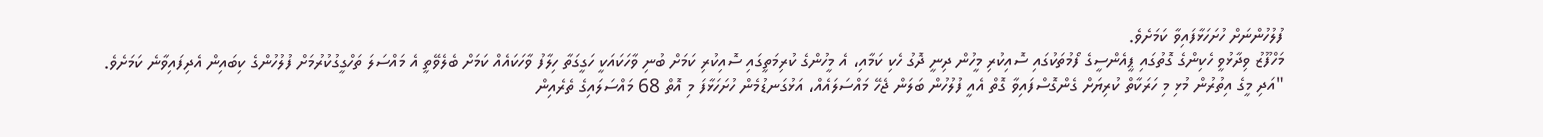ފުލުހުންނަށް ހުށަހަޅާފައިވާ ކަމަށެވެ.
މަހްފޫޒު ވިދާޅުވީ ހެކިންގެ ގޮތުގައި ޕީއެންސީގެ ފޯމުތަކުގައި ސޮއިކުރި މީހުން ދިނީ ދޮގު ހެކި ކަމާއި، އެ މީހުންގެ ކުރިމަތީގައި ސޮއިކުރި ކަމަށް ބުނި ވާހަކައަކީ ހަގީގަތާ ހިލާފު ވާހަކައެއް ކަމަށް ބެލެވޭތީ އެ މައްސަލަ ތަހްގީގުކުރުމަށް ފުލުހުންގެ ކިބައިން އެދިފައިވާނެ ކަމަށެވެ.
"އަދި މީގެ އިތުރުން މުޅި މި ހަރަކާތް ކުރިޔަށް ގެންގޮސްފައިވާ ގޮތް އެއީ ފުލުހުން ބަލަން ޖެހޭ މައްސަލައެއް، އަޅުގަނޑުމެން ހުށަހަޅާފަ މި އޮތް 68 މައްސަލައިގެ ތެރެއިން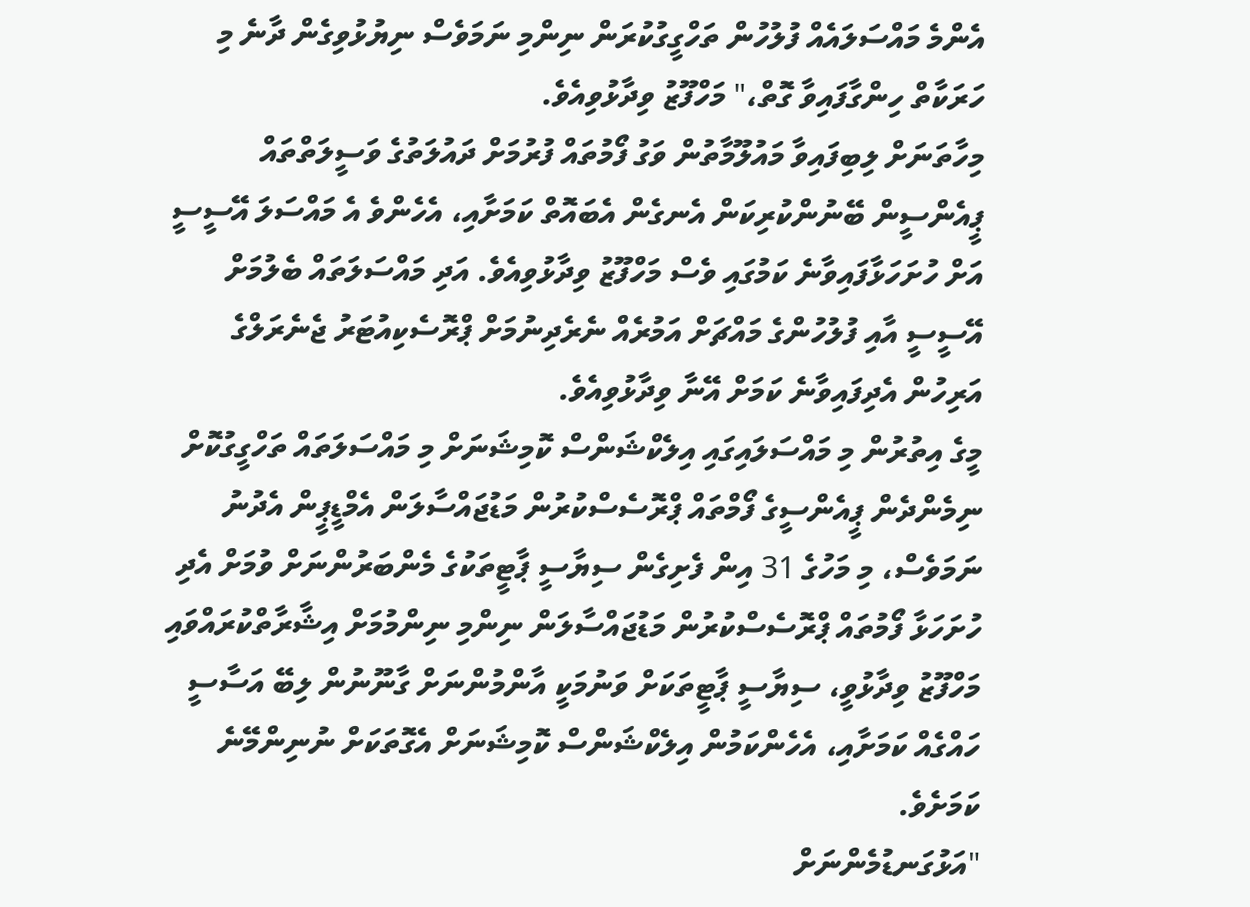އެންމެ މައްސަލައެއް ފުލުހުން ތަހްގީގުކުރަން ނިންމި ނަމަވެސް ނިޔުޅުވިގެން ދާނެ މި ހަރަކާތް ހިންގާފައިވާ ގޮތް،" މަހްފޫޒު ވިދާޅުވިއެވެ.
މިހާތަނަށް ލިބިފައިވާ މައުލޫމާތުން ވަގު ފޯމުތައް ފުރުމަށް ދައުލަތުގެ ވަސީލަތްތައް ޕީއެންސީން ބޭނުންކުރިކަން އެނގެން އެބައޮތް ކަމަށާއި، އެހެންވެ އެ މައްސަލަ އޭސީސީ އަށް ހުށަހަޅާފައިވާނެ ކަމުގައި ވެސް މަހްފޫޒު ވިދާޅުވިއެވެ. އަދި މައްސަލަތައް ބެލުމަށް އޭސީސީ އާއި ފުލުހުންގެ މައްޗަށް އަމުރެއް ނެރެދިނުމަށް ޕްރޮސެކިއުޓަރު ޖެނެރަލްގެ އަރިހުން އެދިފައިވާނެ ކަމަށް އޭނާ ވިދާޅުވިއެވެ.
މީގެ އިތުރުން މި މައްސަލައިގައި އިލެކްޝަންސް ކޮމިޝަނަށް މި މައްސަލަތައް ތަހްގީގުކޮށް ނިމެންދެން ޕީއެންސީގެ ފޯމްތައް ޕްރޮސެސްކުރުން މަޑުޖައްސާލަން އެމްޑީޕީން އެދުނު ނަމަވެސް، މި މަހުގެ 31 އިން ފެށިގެން ސިޔާސީ ޕާޓީތަކުގެ މެންބަރުންނަށް ވުމަށް އެދި ހުށަހަޅާ ފޯމުތައް ޕްރޮސެސްކުރުން މަޑުޖައްސާލަން ނިންމި ނިންމުމަށް އިޝާރާތްކުރައްވައި މަހްފޫޒު ވިދާޅުވީ، ސިޔާސީ ޕާޓީތަކަށް ވަނުމަކީ އާންމުންނަށް ގާނޫނުން ލިބޭ އަސާސީ ހައްގެއް ކަމަށާއި، އެހެންކަމުން އިލެކްޝަންސް ކޮމިޝަނަށް އެގޮތަކަށް ނުނިންމޭނެ ކަމަށެވެ.
"އަޅުގަނޑުމެންނަށް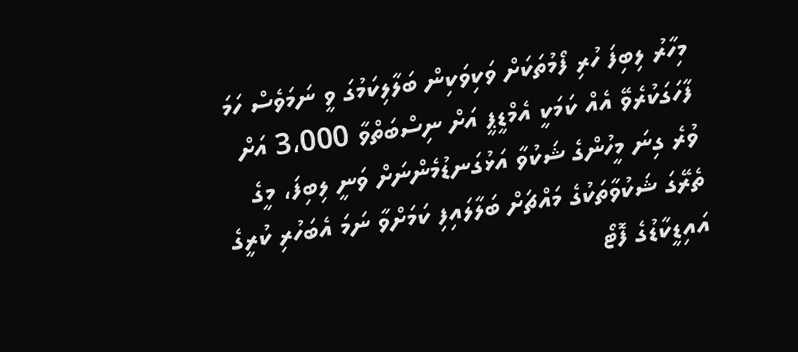މިހާރު ލިބިފަ ހުރި ފޯމުތަކަށް ވަކިވަކިން ބަލާލިކަމުގަ ވީ ނަމަވެސް ހަމަ ފާހަގަކުރެވޭ އެއް ކަމަކީ އެމްޑީޕީ އަށް ނިސްބަތްވާ 3،000 އަށް ވުރެ ގިނަ މީހުންގެ ޝަކުވާ އަޅުގަނޑުމެންނަށް ވަނީ ލިބިފަ، މީގެ ތެރޭގަ ޝަކުވާތަކުގެ މައްޗަށް ބަލާލައިފި ކަމަށްވާ ނަމަ އެބަހުރި ކުރީގެ އައިޑީކާޑުގެ ފޮޓޯ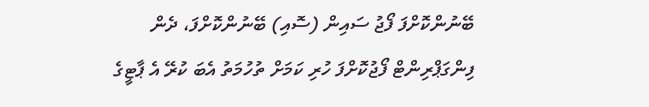ބޭނުންކޮށްފަ ފޯޖު ސައިން (ސޮއި) ބޭނުންކޮށްފަ، ދެން ފިންގަޕްރިންޓް ފޯޖުކޮށްފަ ހުރި ކަމަށް ތުހުމަތު އެބަ ކުރޭ އެ ޕާޓީގެ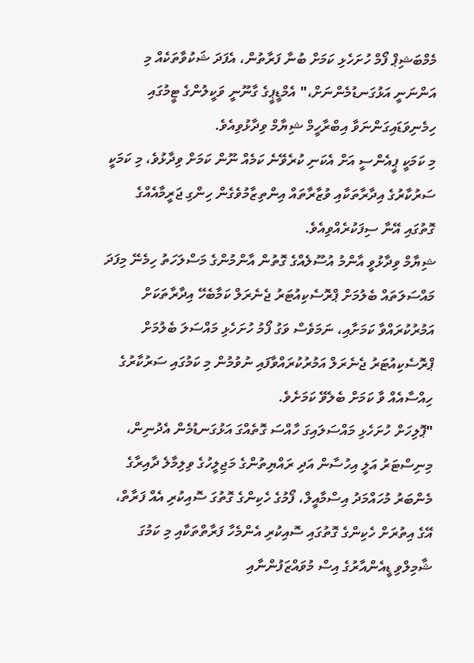މެމްބަޝިޕް ފޯމް ހުށަހެޅި ކަމަށް ބުނާ ފަރާތުން، އެފަދަ ޝަކުވާތަކެއް މި އަންނަނީ އަޅުގަނޑުމެންނަށް،" އެމްޑީޕީގެ ގާނޫނީ ވަކީލުންގެ ޓީމުގައި ހިމެނިވަޑައިގަންނަވާ އިބްރާހީމް ޝިޔާމް ވިދާޅުވިއެވެ.
މި ކަމަކީ ޕީއެންސީ އަށް އެކަނި ކުރެވޭނެ ކަމެއް ނޫން ކަމަށް ވިދާޅުވެ، މި ކަމަކީ ސަރުކާރުގެ އިދާރާތަކާއި ވުޒާރާތައް އިންތިޒާމުވެގެން ހިންގި ޖަރީމާއެއްގެ ގޮތުގައި އޭނާ ސިފަކުރެއްވިއެވެ.
ޝިޔާމް ވިދާޅުވީ އާންމު އުސޫލެއްގެ ގޮތުން އާންމުންގެ މަސްލަހަތު ހިމެނޭ މިފަދަ މައްސަލަތައް ބެލުމަށް ޕްރޮސެކިއުޓަރު ޖެނެރަލް ކަމާބެހޭ އިދާރާތަކަށް އަމުރުކުރައްވާ ކަމަށާއި، ނަމަވެސް ވަގު ފޯމު ހުށަހެޅި މައްސަލަ ބެލުމަށް ޕްރޮސެކިއުޓަރު ޖެނެރަލް އަމުރުކުރައްވާފައި ނުވުމުން މި ކަމުގައި ސަރުކާރުގެ ހިއްސާއެއް ވާ ކަމަށް ބެލެވޭ ކަމަށެވެ.
"ޕޮލިހަށް ހުށަހެޅި މައްސަލައިގަ ހާއްސަ ގޮތެއްގަ އަޅުގަނޑުމެން އެދުނިން، މިނިސްޓަރު އަލީ އިހުސާން އަދި ރައްޔިތުންގެ މަޖިލީހުގެ ވިލިމާލެ ދާއިރާގެ މެންބަރު މުހައްމަދު އިސްމާއީލް، ފޯމުގެ ހެކިންގެ ގޮތުގަ ސޮއިކުރި އެއް ފަރާތް، އޭގެ އިތުރަށް ހެކިންގެ ގޮތުގައި ސޮއިކުރި އެންމެހާ ފަރާތްތަކާއި މި ކަމުގަ ޝާމިލްވި ޑީއެންއާރުގެ އިސް މުވައްޒަފުންނާއި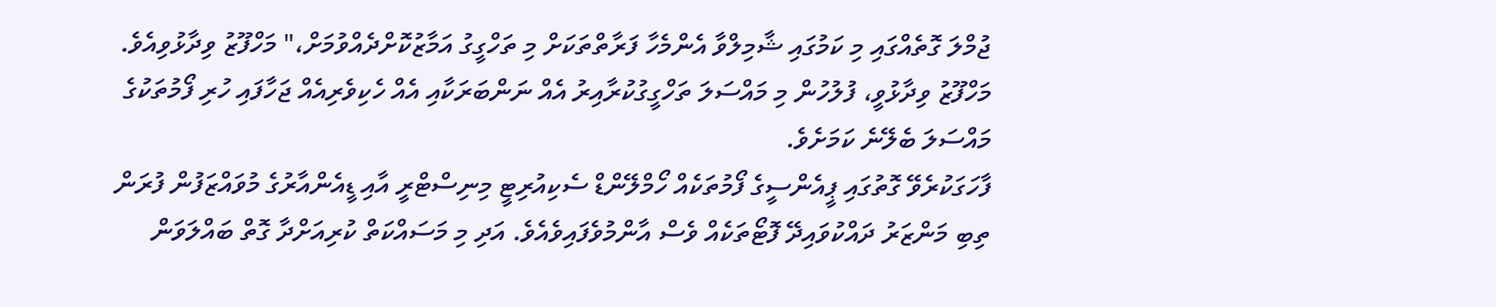ޖުމްލަ ގޮތެއްގައި މި ކަމުގައި ޝާމިލްވާ އެންމެހާ ފަރާތްތަކަށް މި ތަހްގީގު އަމާޒުކޮށްދެއްވުމަށް،" މަހްފޫޒު ވިދާޅުވިއެވެ.
މަހްފޫޒު ވިދާޅުވީ، ފުލުހުން މި މައްސަލަ ތަހްގީގުކުރާއިރު އެއް ނަންބަރަކާއި އެއް ހެކިވެރިއެއް ޖަހާފައި ހުރި ފޯމުތަކުގެ މައްސަލަ ބެލޭނެ ކަމަށެވެ.
ފާހަގަކުރެވޭ ގޮތުގައި ޕީއެންސީގެ ފޯމުތަކެއް ހޯމްލޭންޑް ސެކިއުރިޓީ މިނިސްޓްރީ އާއި ޑީއެންއާރުގެ މުވައްޒަފުން ފުރަން ތިބި މަންޒަރު ދައްކުވައިދޭ ފޮޓޯތަކެއް ވެސް އާންމުވެފައިވެއެވެ. އަދި މި މަސައްކަތް ކުރިއަށްދާ ގޮތް ބައްލަވަން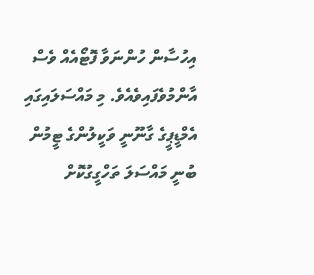އިހުސާން ހުންނަވާ ފޮޓޯއެއް ވެސް އާންމުވެފައިވެއެވެ. މި މައްސަލައިގައި އެމްޑީޕީގެ ގާނޫނީ ވަކީލުންގެ ޓީމުން ބުނީ މައްސަލަ ތަހްގީގުކޮށް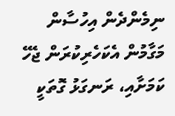ނިމެންދެން އިހުސާން މަގާމުން އެކަހެރިކުރަން ޖެހޭ ކަމަށާއި، ރަނގަޅު ގޮތަކީ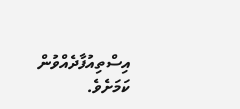އިސްތިއުފާދެއްވުން ކަމަށެވެ.